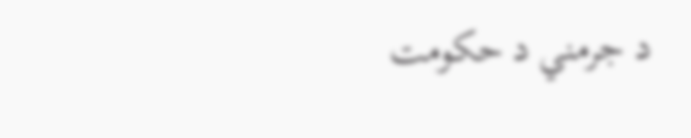د جرمني د حکومت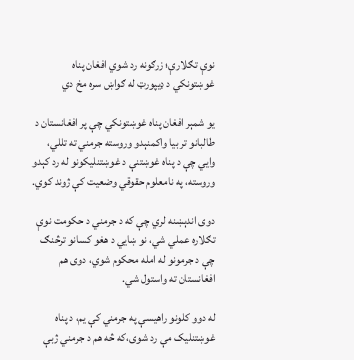نوې تګلارې؛ زرګونه رد شوي افغان پناه غوښتونکي د ډیپورټ له ګواښ سره مخ دي

یو شمېر افغان پناه غوښتونکي چې پر افغانستان د طالبانو تر بیا واکمنېدو وروسته جرمني ته تللي، وایي چې د پناه غوښتنې د غوښتنلیکونو له رد کېدو وروسته، په نامعلوم حقوقي وضعیت کې ژوند کوي.

دوی اندېښنه لري چې که د جرمني د حکومت نوې تګلاره عملي شي، نو ښایي د هغو کسانو ترڅنګ چې د جرمونو له امله محکوم شوي، دوی هم افغانستان ته واستول شي.

له دوو کلونو راهیسې په جرمني کې یم، د پناه غوښتنلیک مې رد شوی،که څه هم د جرمني ژبې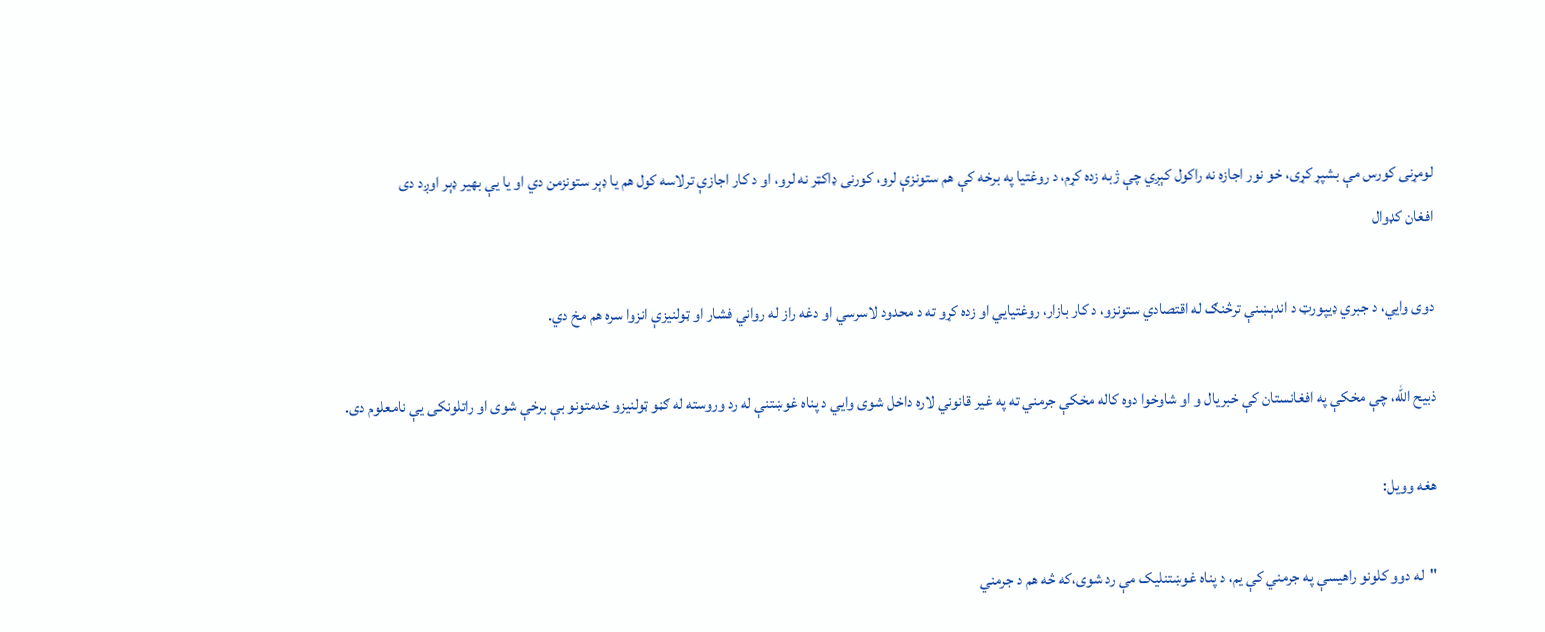لومړنی کورس مې بشپړ کړی، خو نور اجازه نه راکول کېږي چې ژبه زده کړم، د روغتیا په برخه کې هم ستونزې لرو، کورنی ډاکټر نه لرو، او د کار اجازې ترلاسه کول هم یا ډېر ستونزمن دي او یا یې بهیر ډېر اوږد دی
افغان کډوال

دوی وایي، د جبري ډیپورټ د اندېښنې ترڅنګ له اقتصادي ستونزو، د کار بازار، روغتیايي او زده کړو ته د محدود لاسرسي او دغه راز له رواني فشار او ټولنیزې انزوا سره هم مخ دي.

ذبیح الله، چې مخکې په افغانستان کې خبریال و او شاوخوا دوه کاله مخکې جرمني ته په غیر قانوني لاره داخل شوی وايي د پناه غوښتنې له رد وروسته له ګڼو ټولنیزو خدمتونو بې برخې شوی او راتلونکی یې نامعلوم دی.

هغه وویل:

"له دوو کلونو راهیسې په جرمني کې یم، د پناه غوښتنلیک مې رد شوی،که څه هم د جرمني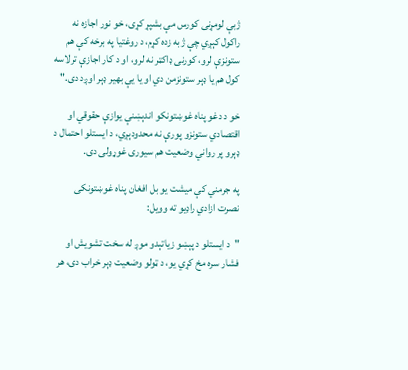ژبې لومړنی کورس مې بشپړ کړی، خو نور اجازه نه راکول کېږي چې ژبه زده کړم، د روغتیا په برخه کې هم ستونزې لرو، کورنی ډاکټر نه لرو، او د کار اجازې ترلاسه کول هم یا ډېر ستونزمن دي او یا یې بهیر ډېر اوږد دی."

خو د دغو پناه غوښتونکو اندېښنې یوازې حقوقي او اقتصادي ستونزو پورې نه محدودېږي، د ایستلو احتمال د ډېرو پر رواني وضعیت هم سیوری غوړولی دی.

په جرمني کې میشت یو بل افغان پناه غوښتونکی نصرت ازادي راډيو ته وویل:

"د ایستلو د پېښو زیاتېدو موږ له سخت تشویش او فشار سره مخ کړي یو، د ټولو وضعیت ډېر خراب دی، هر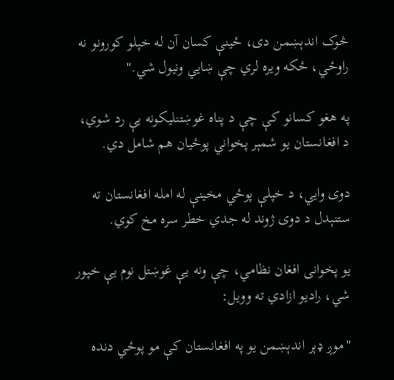څوک اندېښمن دی، ځینې کسان آن له خپلو کورونو نه راوځي، ځکه ویره لري چې ښايي ونیول شي."

په هغو کسانو کې چې د پناه غوښتنلیکونه یې رد شوي، د افغانستان یو شمېر پخواني پوځیان هم شامل دي.

دوی وایي، د خپلې پوځي مخینې له امله افغانستان ته ستنېدل د دوی ژوند له جدي خطر سره مخ کوي.

یو پخوانی افغان نظامي، چې ونه یې غوښتل نوم یې خپور شي، رادیو ازادي ته وویل:

"موږ ډېر اندېښمن یو په افغانستان کې مو پوځي دنده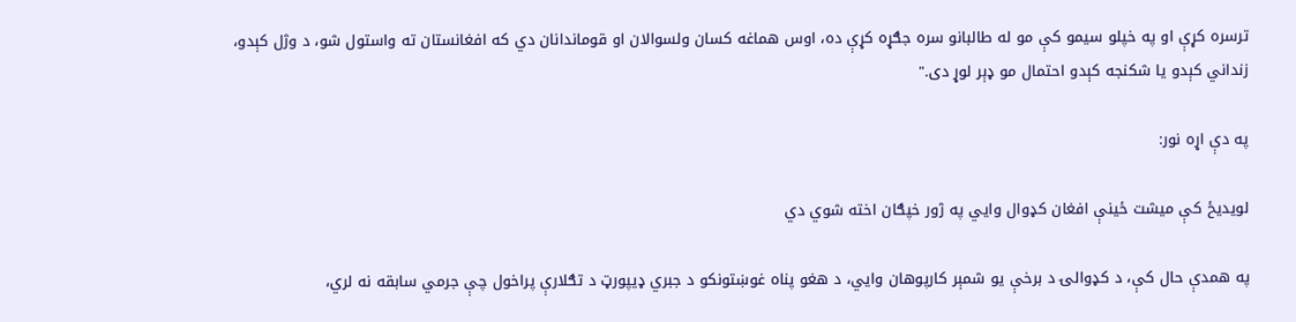ترسره کړې او په خپلو سیمو کې مو له طالبانو سره جګړه کړې ده، اوس هماغه کسان ولسوالان او قوماندانان دي که افغانستان ته واستول شو، د وژل کېدو، زنداني کېدو یا شکنجه کېدو احتمال مو ډېر لوړ دی."

په دې اړه نور:

لویدیځ کې میشت ځینې افغان کډوال وايي په ژور خپګان اخته شوي دي

په همدې حال کې، د کډوالۍ د برخې یو شمېر کارپوهان وایي، د هغو پناه غوښتونکو د جبري ډیپورټ د تګلارې پراخول چې جرمي سابقه نه لري،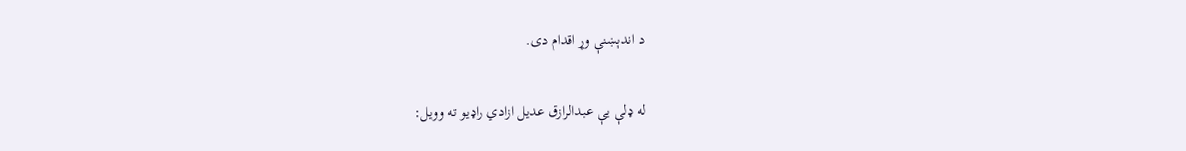د اندېښنې وړ اقدام دی.

له ډلې یې عبدالرازق عدیل ازادي راډيو ته وویل: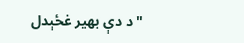"د دې بهیر غځېدل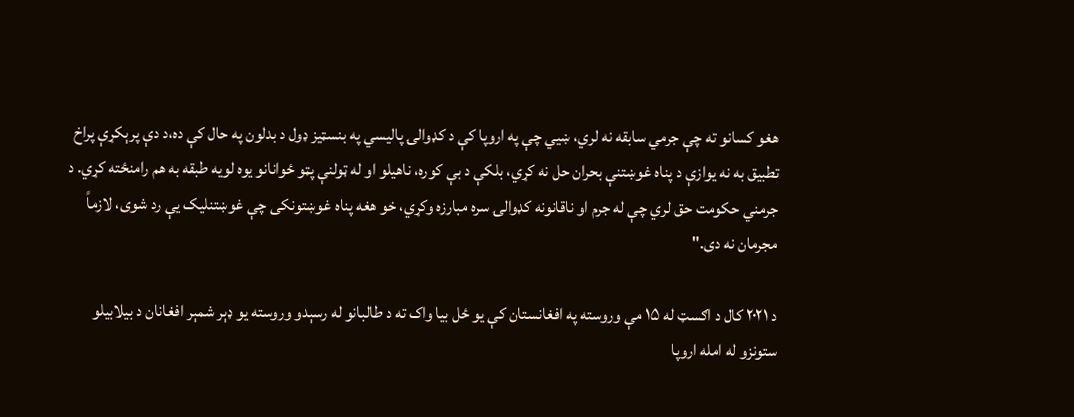هغو کسانو ته چې جرمي سابقه نه لري، ښيي چې په اروپا کې د کډوالۍ پالیسي په بنسټیز ډول د بدلون په حال کې ده،د دې پرېکړې پراخ تطبیق به نه یوازې د پناه غوښتنې بحران حل نه کړي، بلکې د بې کوره، ناهیلو او له ټولنې پټو ځوانانو یوه لویه طبقه به هم رامنځته کړي. د جرمني حکومت حق لري چې له جرم او ناقانونه کډوالۍ سره مبارزه وکړي، خو هغه پناه غوښتونکی چې غوښتنلیک یې رد شوی، لازماً مجرمان نه دی."

د ۲۰۲۱ کال د اګسټ له ۱۵ مې وروسته په افغانستان کې یو ځل بیا واک ته د طالبانو له رسېدو وروسته یو ډېر شمېر افغانان د بیلابیلو ستونزو له امله اروپا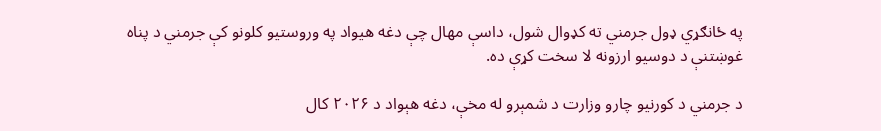په ځانګړي ډول جرمني ته کډوال شول، داسې مهال چې دغه هیواد په وروستیو کلونو کې جرمني د پناه غوښتنې د دوسیو ارزونه لا سخت کړې ده.

د جرمني د کورنیو چارو وزارت د شمېرو له مخې، دغه هېواد د ۲۰۲۶ کال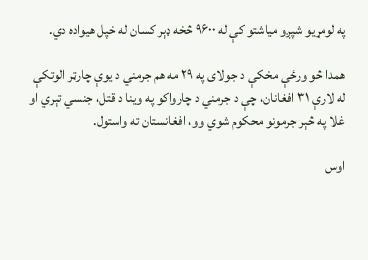په لومړیو شپږو میاشتو کې له ۹۶۰۰ څخه ډېر کسان له خپل هیواده دي.

همدا څو ورځې مخکې د جولای په ۲۹ مه هم جرمني د یوې چارټر الوتکې له لارې ۳۱ افغانان، چې د جرمني د چارواکو په وینا د قتل، جنسي تېري او غلا په څېر جرمونو محکوم شوي وو، افغانستان ته واستول.

اوس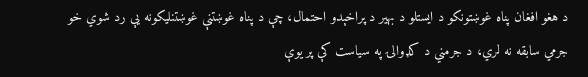د هغو افغان پناه غوښتونکو د ایستلو د بهیر د پراخېدو احتمال، چې د پناه غوښتنې غوښتنلیکونه یې رد شوي خو جرمي سابقه نه لري، د جرمني د کډوالۍ په سیاست کې پر یوې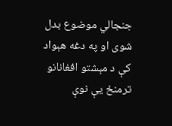جنجالي موضوع بدل شوی او په دغه هېواد کې د مېشتو افغانانو ترمنځ یې نوې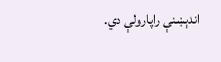اندېښنې راپارولې دي.